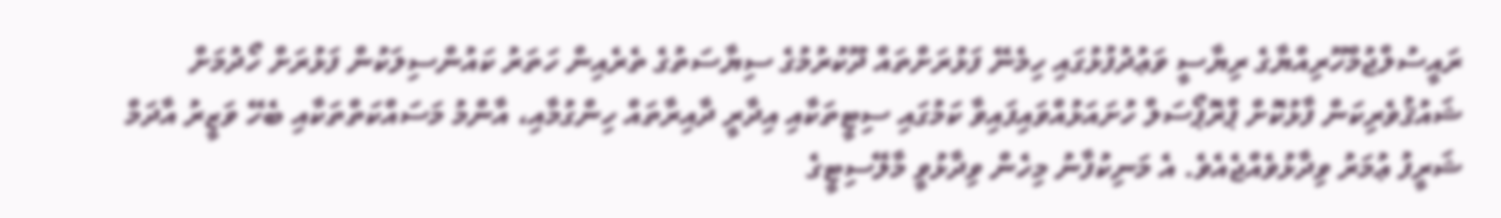ރައީސުލްޖުމްހޫރިއްޔާގެ ރިޔާސީ ވަޢުދުފުޅުގައި ހިމެނޭ ފަޅުރަށްތައް ދޫކުރުމުގެ ސިޔާސަތުގެ ތެރެއިން ހަތަރު ކައުންސިލަކުން ފަޅުރަށް ހޯދުމަށް ޝައުޤުވެރިކަން ފާޅުކޮށް ޕްރޮޕޯސަލް ހުށައަޅުއްވައިފައިވާ ކަމުގައި ސިޓީތަކާއި އިދާރީ ދާއިރާތައް ހިންގުމާއި، އާންމު މަސައްކަތްތަކާއި ބެހޭ ވަޒީރު އާދަމް ޝަރީފު ޢުމަރު ވިދާޅުވެއްޖެއެވެ. އެ މަނިކުފާނު މިހެން ވިދާޅުވީ މާލޭސިޓީގެ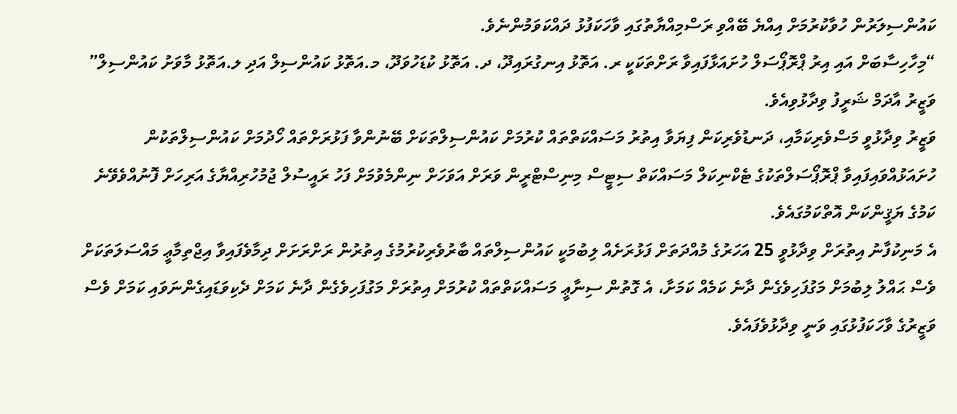ކައުންސިލަރުން ހުވާކުރުމަށް އިއްޔެ ބޭއްވި ރަސްމިއްޔާތުގައި ވާހަކަފުޅު ދައްކަވަމުންނެވެ.
“މިހާހިސާބަށް އައި އިރު ޕްރޮޕޯސަލް ހުށައަޅާފައިވާ ރަށްތަކަކީ ރ. އަތޮޅު އިނގުރައިދޫ، ދ. އަތޮޅު ކުޑަހުވަދޫ، މ.އަތޮޅު ކައުންސިލް އަދި ލ.އަތޮޅު މާވަށު ކައުންސިލް” ވަޒީރު އާދަމް ޝަރީފު ވިދާޅުވިއެވެ.
ވަޒީރު ވިދާޅުވީ މަސްވެރިކަމާއި، ދަނޑުވެރިކަން ފިޔަވާ އިތުރު މަސައްކަތްތައް ކުރުމަށް ކައުންސިލްތަކަށް ބޭނުންވާ ފަޅުރަށްތައް ހޯދުމަށް ކައުންސިލްތަކުން ހުށައަޅުއްވައިފައިވާ ޕްރޮޕޯސަލްތަކުގެ ޓެކްނިކަލް މަސައްކަތް ސިޓީސް މިނިސްޓްރީން ވަރަށް އަވަހަށް ނިންމެވުމަށް ފަހު ރައީސުލް ޖުމުހުރިއްޔާގެ އަރިހަށް ފޮނުއްވެވޭނެ ކަމުގެ ޔަޤީންކަން އޮތްކަމުގައެވެ.
އެ މަނިކުފާނު އިތުރަށް ވިދާޅުވީ 25 އަހަރުގެ މުއްދަތަށް ފަޅުރަށެއް ލިބުމަކީ ކައުންސިލްތައް ބާރުވެރިކުރުމުގެ އިތުރުން ރަށްރަށަށް ދިމާވެފައިވާ އިޖްތިމާޢީ މައްސަލަތަކަށް ވެސް ޙައްލު ލިބުމަށް މަގުފަހިވެގެން ދާނެ ކަމެއް ކަމަށާ، އެ ގޮތުން ސިނާޢީ މަސައްކަތްތައް ކުރުމަށް އިތުރަށް މަގުފަހިވެގެން ދާނެ ކަމަށް ދެކިވަޑައިގެންނަވައި ކަމަށް ވެސް ވަޒީރުގެ ވާހަކަފުޅުގައި ވަނީ ވިދާޅުވެފައެވެ.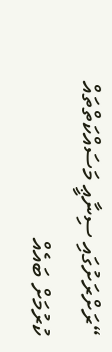“ރަށްރަށުގައި ސިނާޢީ މަސައްކަތްތައް ކުރުމަށް ބައެއް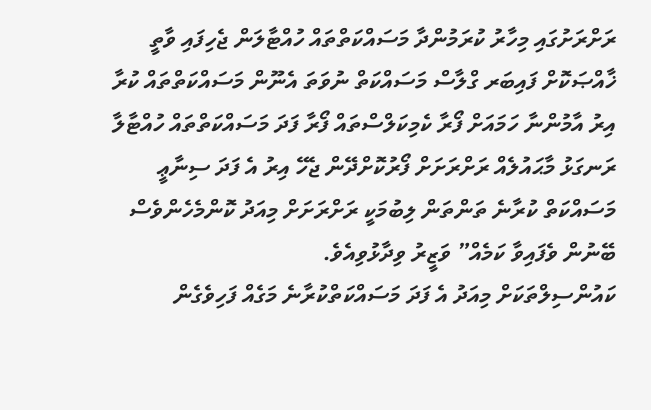ރަށްރަށުގައި މިހާރު ކުރަމުންދާ މަސައްކަތްތައް ހުއްޓާލަން ޖެހިފައި ވާތީ ޚާއްޞަކޮށް ފައިބަރ ގްލާސް މަސައްކަތް ނުވަތަ އެނޫން މަސައްކަތްތައް ކުރާ އިރު އާމުންނާ ހަމައަށް ފޯރާ ކެމިކަލްސްތައް ފޯރާ ފަދަ މަސައްކަތްތައް ހުއްޓާލާ ރަނގަޅު މާޙައުލެއް ރަށްރަށަށް ފޯރުކޮށްދޭން ޖެހޭ އިރު އެ ފަދަ ސިނާޢީ މަސައްކަތް ކުރާނެ ތަންތަން ލިބުމަކީ ރަށްރަށަށް މިއަދު ކޮންމެހެންވެސް ބޭނުން ވެފައިވާ ކަމެއް” ވަޒީރު ވިދާޅުވިއެވެ.
ކައުންސިލްތަކަށް މިއަދު އެ ފަދަ މަސައްކަތްކުރާނެ މަގެއް ފަހިވެގެން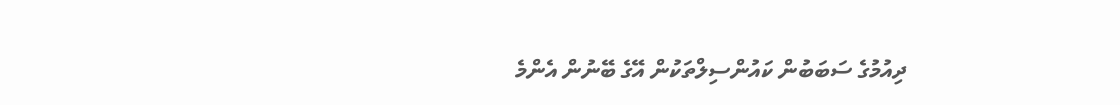ދިއުމުގެ ސަބަބުން ކައުންސިލްތަކުން އޭގެ ބޭނުން އެންމެ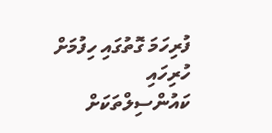ފުރިހަމަ ގޮތުގައި ހިފުމަށް ހުރިހައި ކައުންސިލްތަކަށް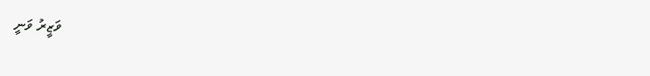ވަޒީރު ވަނީ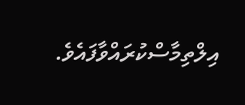އިލްތިމާސްކުރައްވާފައެވެ.